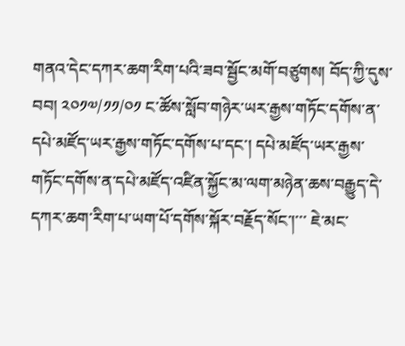གནའ་དེང་དཀར་ཆག་རིག་པའི་ཟབ་སྦྱོང་མགོ་བཙུགས། བོད་ཀྱི་དུས་བབ། ༢༠༡༧/༡༡/༠༡ ང་ཚོས་སློབ་གཉེར་ཡར་རྒྱས་གཏོང་དགོས་ན་དཔེ་མཛོད་ཡར་རྒྱས་གཏོང་དགོས་པ་དང་། དཔེ་མཛོད་ཡར་རྒྱས་གཏོང་དགོས་ན་དཔེ་མཛོད་འཛིན་སྐྱོང་མ་ལག་མཉེན་ཆས་བརྒྱུད་དེ་དཀར་ཆག་རིག་པ་ཡག་པོ་དགོས་སྐོར་བརྗོད་སོང་།་་་ ཇེ་མང་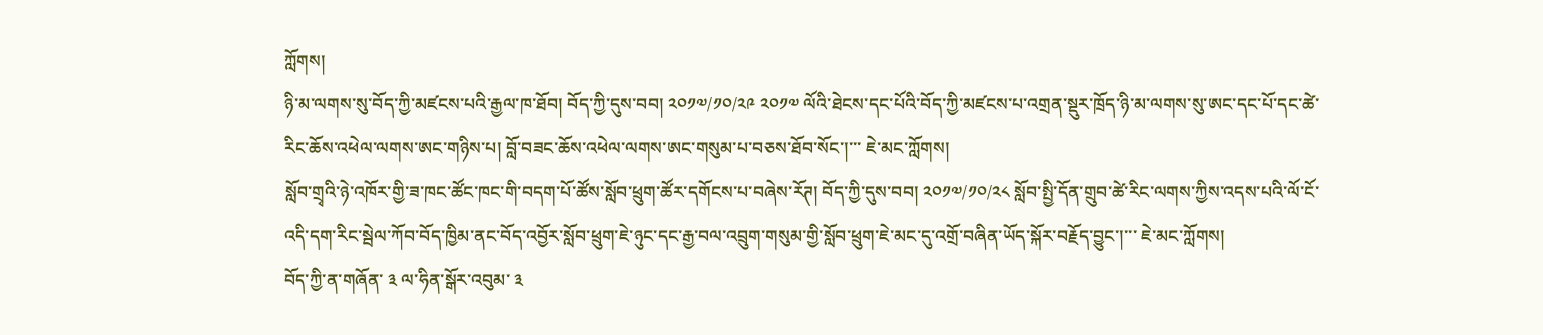ཀློགས།
ཉི་མ་ལགས་སུ་བོད་ཀྱི་མཛངས་པའི་རྒྱལ་ཁ་ཐོབ། བོད་ཀྱི་དུས་བབ། ༢༠༡༧/༡༠/༢༩ ༢༠༡༧ ལོའི་ཐེངས་དང་པོའི་བོད་ཀྱི་མཛངས་པ་འགྲན་སྡུར་ཁྲོད་ཉི་མ་ལགས་སུ་ཨང་དང་པོ་དང་ཚེ་རིང་ཆོས་འཕེལ་ལགས་ཨང་གཉིས་པ། བློ་བཟང་ཆོས་འཕེལ་ལགས་ཨང་གསུམ་པ་བཅས་ཐོབ་སོང་།་་་ ཇེ་མང་ཀློགས།
སློབ་གྲྭའི་ཉེ་འཁོར་གྱི་ཟ་ཁང་ཚོང་ཁང་གི་བདག་པོ་ཚོས་སློབ་ཕྲུག་ཚོར་དགོངས་པ་བཞེས་རོཊ། བོད་ཀྱི་དུས་བབ། ༢༠༡༧/༡༠/༢༨ སློབ་སྤྱི་དོན་གྲུབ་ཚེ་རིང་ལགས་ཀྱིས་འདས་པའི་ལོ་ངོ་འདི་དག་རིང་སྦེལ་ཀོབ་བོད་ཁྱིམ་ནང་བོད་འབྱོར་སློབ་ཕྲུག་ཇེ་ཉུང་དང་རྒྱ་བལ་འབྲུག་གསུམ་གྱི་སློབ་ཕྲུག་ཇེ་མང་དུ་འགྲོ་བཞིན་ཡོད་སྐོར་བརྗོད་བྱུང་།་་་ ཇེ་མང་ཀློགས།
བོད་ཀྱི་ན་གཞོན་ ༣ ལ་ཧིན་སྒོར་འབུམ་ ༣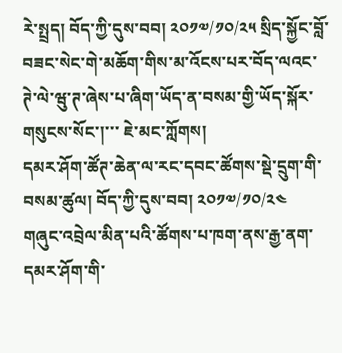རེ་སྤྲད། བོད་ཀྱི་དུས་བབ། ༢༠༡༧/༡༠/༢༥ སྲིད་སྐྱོང་བློ་བཟང་སེང་གེ་མཆོག་གིས་མ་འོངས་པར་བོད་ལའང་ཊེ་ལེ་ཝུ་ཊ་ཞེས་པ་ཞིག་ཡོད་ན་བསམ་གྱི་ཡོད་སྐོར་གསུངས་སོང་།་་་ ཇེ་མང་ཀློགས།
དམར་ཤོག་ཚོཊ་ཆེན་ལ་རང་དབང་ཚོགས་སྡེ་དྲུག་གི་བསམ་ཚུལ། བོད་ཀྱི་དུས་བབ། ༢༠༡༧/༡༠/༢༤ གཞུང་འབྲེལ་མིན་པའི་ཚོགས་པ་ཁག་ནས་རྒྱ་ནག་དམར་ཤོག་གི་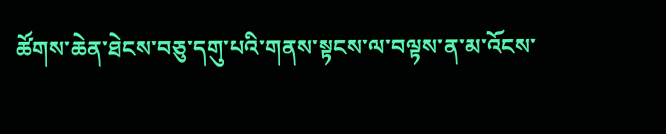ཚོགས་ཆེན་ཐེངས་བཅུ་དགུ་པའི་གནས་སྟངས་ལ་བལྟས་ན་མ་འོངས་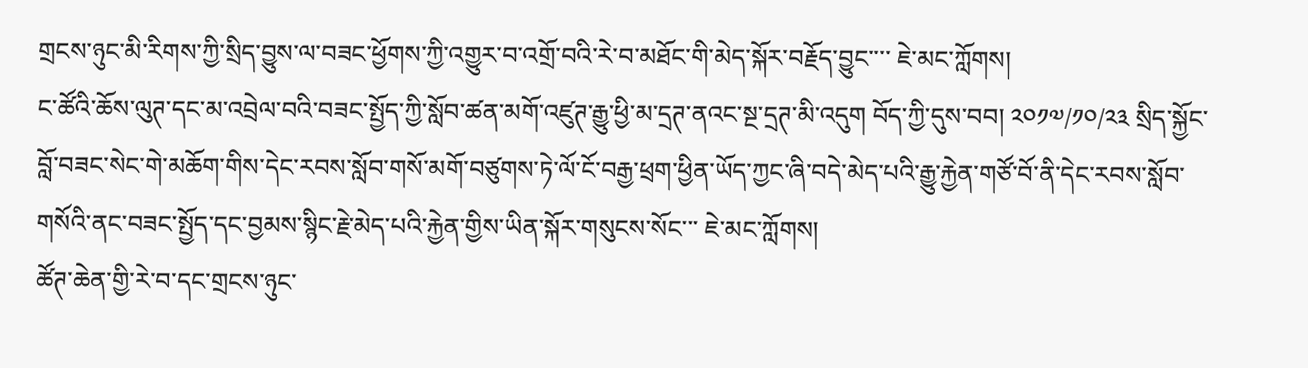གྲངས་ཉུང་མི་རིགས་ཀྱི་སྲིད་བྱུས་ལ་བཟང་ཕྱོགས་ཀྱི་འགྱུར་བ་འགྲོ་བའི་རེ་བ་མཐོང་གི་མེད་སྐོར་བརྗོད་བྱུང་་་་ ཇེ་མང་ཀློགས།
ང་ཚོའི་ཆོས་ལུཊ་དང་མ་འབྲེལ་བའི་བཟང་སྤྱོད་ཀྱི་སློབ་ཚན་མགོ་འཛུཊ་རྒྱུ་ཕྱི་མ་དྲཊ་ནའང་སྔ་དྲཊ་མི་འདུག བོད་ཀྱི་དུས་བབ། ༢༠༡༧/༡༠/༢༣ སྲིད་སྐྱོང་བློ་བཟང་སེང་གེ་མཆོག་གིས་དེང་རབས་སློབ་གསོ་མགོ་བཙུགས་ཏེ་ལོ་ངོ་བརྒྱ་ཕྲག་ཕྱིན་ཡོད་ཀྱང་ཞི་བདེ་མེད་པའི་རྒྱུ་རྐྱེན་གཙོ་བོ་ནི་དེང་རབས་སློབ་གསོའི་ནང་བཟང་སྤྱོད་དང་བྱམས་སྙིང་རྗེ་མེད་པའི་རྐྱེན་གྱིས་ཡིན་སྐོར་གསུངས་སོང་་་ ཇེ་མང་ཀློགས།
ཚོཊ་ཆེན་གྱི་རེ་བ་དང་གྲངས་ཉུང་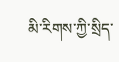མི་རིགས་ཀྱི་སྲིད་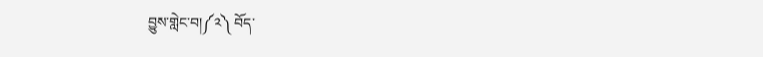བྱུས་གླེང་བ།༼༢༽ བོད་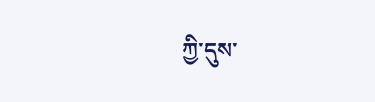ཀྱི་དུས་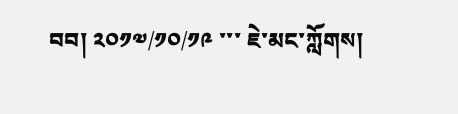བབ། ༢༠༡༧/༡༠/༡༩ ་་་ ཇེ་མང་ཀློགས།